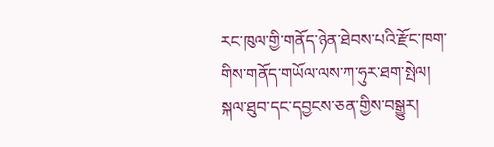རང་ཁུལ་གྱི་གནོད་ཉེན་ཐེབས་པའི་རྫོང་ཁག་གིས་གནོད་གཡོལ་ལས་ཀ་ཧུར་ཐག་སྤེལ།
སྐལ་ཐུབ་དང་དབྱངས་ཅན་གྱིས་བསྒྱུར།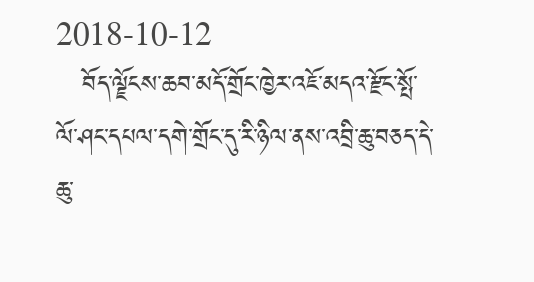2018-10-12
   བོད་ལྗོངས་ཆབ་མདོ་གྲོང་ཁྱེར་འཇོ་མདའ་རྫོང་སྤོ་ལོ་ཤང་དཔལ་དགེ་གྲོང་དུ་རི་ཉིལ་ནས་འབྲི་ཆུ་བཅད་དེ་ཆུ་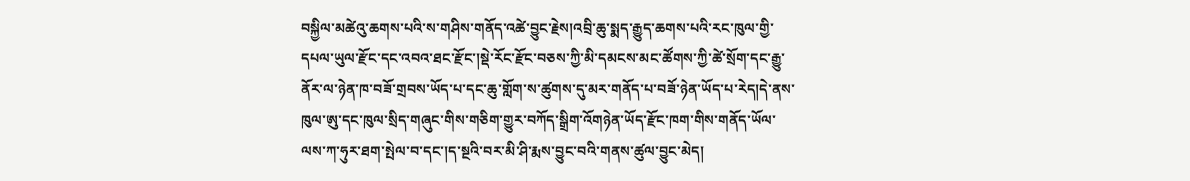བསྐྱིལ་མཚེའུ་ཆགས་པའི་ས་གཤིས་གནོད་འཚེ་བྱུང་རྗེས།འབྲི་ཆུ་སྨད་རྒྱུད་ཆགས་པའི་རང་ཁུལ་གྱི་དཔལ་ཡུལ་རྫོང་དང་འབའ་ཐང་རྫོང་།སྡེ་རོང་རྫོང་བཅས་ཀྱི་མི་དམངས་མང་ཚོགས་ཀྱི་ཚེ་སྲོག་དང་རྒྱུ་ནོར་ལ་ཉེན་ཁ་བཟོ་གྲབས་ཡོད་པ་དང་ཆུ་གློག་ས་ཚུགས་དུ་མར་གནོད་པ་བཟོ་ཉེན་ཡོད་པ་རེད།དེ་ནས་ཁུལ་ཨུ་དང་ཁུལ་སྲིད་གཞུང་གིས་གཅིག་གྱུར་བཀོད་སྒྲིག་འོགཉེན་ཡོད་རྫོང་ཁག་གིས་གནོད་ཡོལ་ལས་ཀ་ཧུར་ཐག་སྤེལ་བ་དང་།ད་སྔའི་བར་མི་ཤི་རྨས་བྱུང་བའི་གནས་ཚུལ་བྱུང་མེད།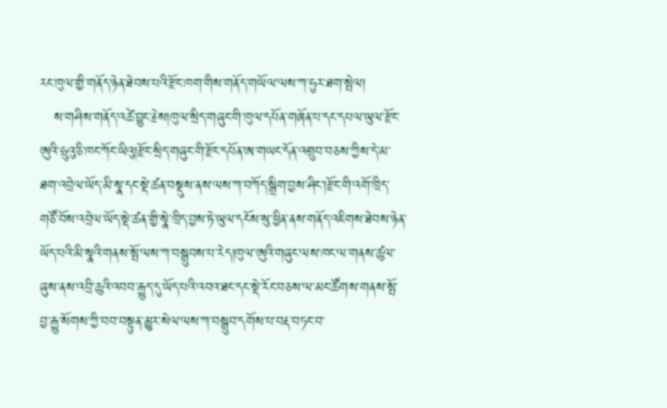རང་ཁུལ་གྱི་གནོད་ཉེན་ཐེབས་པའི་རྫོང་ཁག་གིས་གནོད་གཡོལ་ལས་ཀ་ཧུར་ཐག་སྤེལ།
   ས་གཤིས་གནོད་འཚེ་བྱུང་རྗེས།ཁུལ་སྲིད་གཞུང་གི་ཁུལ་དཔོན་གཞོན་པ་དང་དཔལ་ཡུལ་རྫོང་ཨུའི་ཧྲུའུ་ཅི་ཁང་ཀོང་ཡིའུ།རྫོང་སྲིད་གཞུང་གི་རྫོང་དཔོན་ཨ་གཡང་དོན་འགྲུབ་བཅས་ཀྱིས་དེ་མ་ཐག་འབྲེལ་ཡོད་མི་སྣ་དང་སྡེ་ཚན་བསྡུས་ནས་ལས་ཀ་བཀོད་སྒྲིག་བྱས་ཤིང་།རྫོང་གི་འགོ་ཁྲིད་གཙོ་བོས་འབྲེལ་ཡོད་སྡེ་ཚན་གྱི་སྣེ་ཁྲིད་བྱས་ཏེ་ཡུལ་དངོས་སུ་ཕྱིན་ནས་གནོད་འཇིགས་ཐེབས་ཉེན་ཡོད་པའི་མི་སྣའི་གནས་སྤོ་ལས་ཀ་བསྒྲུབས་པ་རེད།ཁུལ་ཨུའི་གཞུང་ལས་ཁང་ལ་གནས་ཚུལ་ཞུས་ནས་འབྲི་ཆུའི་འབབ་རྒྱུད་དུ་ཡོད་པའི་འབའ་ཐང་དང་སྡེ་རོང་བཅས་ལ་མང་ཚོགས་གནས་སྤོ་བྱ་རྒྱུ་སོགས་ཀྱི་བབ་བསྟུན་མྱུར་སེལ་ལས་ཀ་བསྒྲུབ་དགོས་པ་བརྡ་བཏང་བ་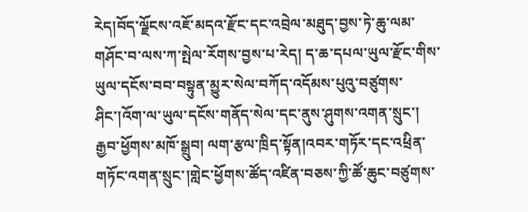རེད།བོད་ལྗོངས་འཇོ་མདའ་རྫོང་དང་འབྲེལ་མཐུད་བྱས་ཏེ་ཆུ་ལམ་གཤོང་བ་ལས་ཀ་སྤེལ་རོགས་བྱས་པ་རེད། ད་ཆ་དཔལ་ཡུལ་རྫོང་གིས་ཡུལ་དངོས་བབ་བསྟུན་མྱུར་སེལ་བཀོད་འདོམས་པུའུ་བཙུགས་ཤིང་།འོག་ལ་ཡུལ་དངོས་གནོད་སེལ་དང་ནུས་ཤུགས་འགན་སྲུང་། རྒྱབ་ཕྱོགས་མཁོ་སྒྲུབ། ལག་རྩལ་ཁྲིད་སྟོན།འབར་གཏོར་དང་འཕྲིན་གཏོང་འགན་སྲུང་།གླེང་ཕྱོགས་ཚོད་འཛིན་བཅས་ཀྱི་ཚོ་ཆུང་བཙུགས་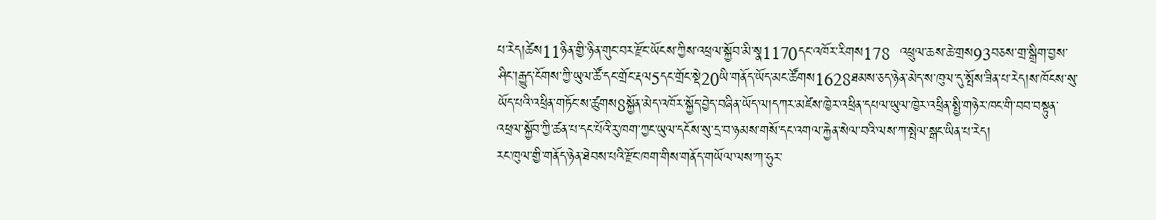པ་རེད།ཚེས11ཉིན་གྱི་ཉིན་གུང་བར་རྫོང་ཡོངས་ཀྱིས་འཕྲལ་སྐྱོབ་མི་སྣ1170དང་འཁོར་རིགས178  འཕྲུལ་ཆས་ཆེ་གྲས93བཅས་གྲ་སྒྲིག་བྱས་ཤིང་།རྒྱུད་ངོགས་ཀྱི་ཡུལ་ཚོ་དང་གྲོང་རྡལ5དང་གྲོང་སྡེ20ཡི་གནོད་ཡོད་མང་ཚོགས1628ཐམས་ཅད་ཉེན་མེད་ས་ཁུལ་དུ་སྤོས་ཟིན་པ་རེད།ས་ཁོངས་སུ་ཡོད་པའི་འཕྲིན་གཏོང་ས་ཚུགས8སྐྱོན་མེད་འཁོར་སྐྱོད་བྱེད་བཞིན་ཡོད་ལ།དཀར་མཛེས་ཁྱེར་འཕྲིན་དཔལ་ཡུལ་ཁྱེར་འཕྲིན་སྤྱི་གཉེར་ཁང་གི་བབ་བསྟུན་འཕྲལ་སྐྱོབ་ཀྱི་ཚན་པ་དང་པོའི་རུ་ཁག་ཀྱང་ཡུལ་དངོས་སུ་དྲ་བ་ཉམས་གསོ་དང་འགལ་རྐྱེན་སེལ་བའི་ལས་ཀ་སྤེལ་སྒང་ཡིན་པ་རེད།
རང་ཁུལ་གྱི་གནོད་ཉེན་ཐེབས་པའི་རྫོང་ཁག་གིས་གནོད་གཡོལ་ལས་ཀ་ཧུར་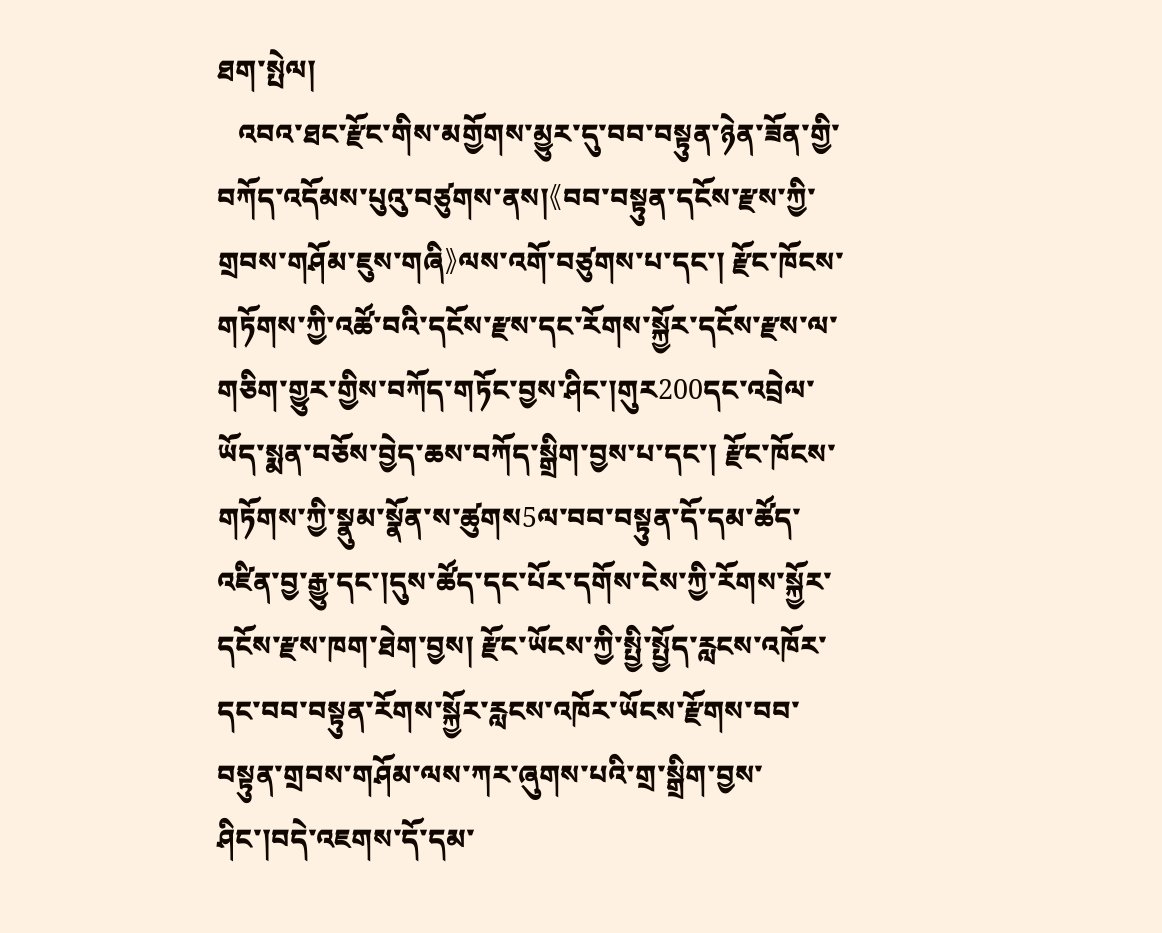ཐག་སྤེལ།
   འབའ་ཐང་རྫོང་གིས་མགྱོགས་མྱུར་དུ་བབ་བསྟུན་ཉེན་ཟོན་གྱི་བཀོད་འདོམས་པུའུ་བཙུགས་ནས།《བབ་བསྟུན་དངོས་རྫས་ཀྱི་གྲབས་གཤོམ་ཇུས་གཞི》ལས་འགོ་བཙུགས་པ་དང་། རྫོང་ཁོངས་གཏོགས་ཀྱི་འཚོ་བའི་དངོས་རྫས་དང་རོགས་སྐྱོར་དངོས་རྫས་ལ་གཅིག་གྱུར་གྱིས་བཀོད་གཏོང་བྱས་ཤིང་།གུར200དང་འབྲེལ་ཡོད་སྨན་བཅོས་བྱེད་ཆས་བཀོད་སྒྲིག་བྱས་པ་དང་། རྫོང་ཁོངས་གཏོགས་ཀྱི་སྣུམ་སྣོན་ས་ཚུགས5ལ་བབ་བསྟུན་དོ་དམ་ཚོད་འཛིན་བྱ་རྒྱུ་དང་།དུས་ཚོད་དང་པོར་དགོས་ངེས་ཀྱི་རོགས་སྐྱོར་དངོས་རྫས་ཁག་ཐེག་བྱས། རྫོང་ཡོངས་ཀྱི་སྤྱི་སྤྱོད་རླངས་འཁོར་དང་བབ་བསྟུན་རོགས་སྐྱོར་རླངས་འཁོར་ཡོངས་རྫོགས་བབ་བསྟུན་གྲབས་གཤོམ་ལས་ཀར་ཞུགས་པའི་གྲ་སྒྲིག་བྱས་ཤིང་།བདེ་འཇགས་དོ་དམ་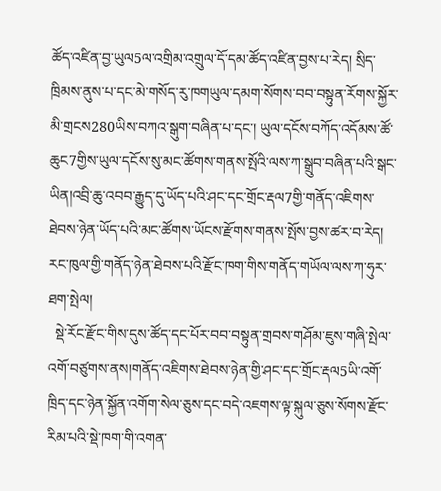ཚོད་འཛིན་བྱ་ཡུལ5ལ་འགྲིམ་འགྲུལ་དོ་དམ་ཚོད་འཛིན་བྱས་པ་རེད། སྲིད་ཁྲིམས་ནུས་པ་དང་མེ་གསོད་རུ་ཁགཡུལ་དམག་སོགས་བབ་བསྟུན་རོགས་སྐྱོར་མི་གྲངས280ཡིས་བཀའ་སྒུག་བཞིན་པ་དང་། ཡུལ་དངོས་བཀོད་འདོམས་ཚོ་ཆུང7གྱིས་ཡུལ་དངོས་སུ་མང་ཚོགས་གནས་སྤོའི་ལས་ཀ་སྒྲུབ་བཞིན་པའི་སྒང་ཡིན།འབྲི་ཆུ་འབབ་རྒྱུད་དུ་ཡོད་པའི་ཤང་དང་གྲོང་རྡལ7གྱི་གནོད་འཇིགས་ཐེབས་ཉེན་ཡོད་པའི་མང་ཚོགས་ཡོངས་རྫོགས་གནས་སྤོས་བྱས་ཚར་བ་རེད།
རང་ཁུལ་གྱི་གནོད་ཉེན་ཐེབས་པའི་རྫོང་ཁག་གིས་གནོད་གཡོལ་ལས་ཀ་ཧུར་ཐག་སྤེལ།
  སྡེ་རོང་རྫོང་གིས་དུས་ཚོད་དང་པོར་བབ་བསྟུན་གྲབས་གཤོམ་ཇུས་གཞི་སྤེལ་འགོ་བཙུགས་ནས།གནོད་འཇིགས་ཐེབས་ཉེན་གྱི་ཤང་དང་གྲོང་རྡལ5ཡི་འགོ་ཁྲིད་དང་ཉེན་སྐྱོན་འགོག་སེལ་ཅུས་དང་བདེ་འཇགས་ལྟ་སྐུལ་ཅུས་སོགས་རྫོང་རིམ་པའི་སྡེ་ཁག་གི་འགན་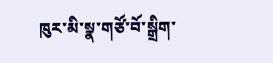ཁུར་མི་སྣ་གཙོ་བོ་སྒྲིག་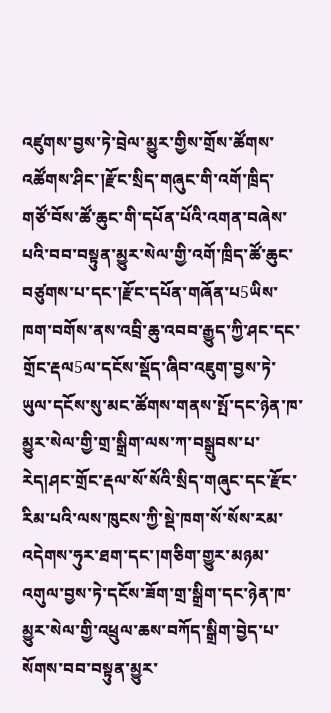འཛུགས་བྱས་ཏེ་བྲེལ་མྱུར་གྱིས་གྲོས་ཚོགས་འཚོགས་ཤིང་།རྫོང་སྲིད་གཞུང་གི་འགོ་ཁྲིད་གཙོ་བོས་ཚོ་ཆུང་གི་དཔོན་པོའི་འགན་བཞེས་པའི་བབ་བསྟུན་མྱུར་སེལ་གྱི་འགོ་ཁྲིད་ཚོ་ཆུང་བཙུགས་པ་དང་།རྫོང་དཔོན་གཞོན་པ5ཡིས་ཁག་བགོས་ནས་འབྲི་ཆུ་འབབ་རྒྱུད་ཀྱི་ཤང་དང་གྲོང་རྡལ5ལ་དངོས་སྡོད་ཞིབ་འཇུག་བྱས་ཏེ་ཡུལ་དངོས་སུ་མང་ཚོགས་གནས་སྤོ་དང་ཉེན་ཁ་མྱུར་སེལ་གྱི་གྲ་སྒྲིག་ལས་ཀ་བསྒྲུབས་པ་རེད།ཤང་གྲོང་རྡལ་སོ་སོའི་སྲིད་གཞུང་དང་རྫོང་རིམ་པའི་ལས་ཁུངས་ཀྱི་སྡེ་ཁག་སོ་སོས་རམ་འདེགས་ཧུར་ཐག་དང་།གཅིག་གྱུར་མཉམ་འགུལ་བྱས་ཏེ་དངོས་ཟོག་གྲ་སྒྲིག་དང་ཉེན་ཁ་མྱུར་སེལ་གྱི་འཕྲུལ་ཆས་བཀོད་སྒྲིག་བྱེད་པ་སོགས་བབ་བསྟུན་མྱུར་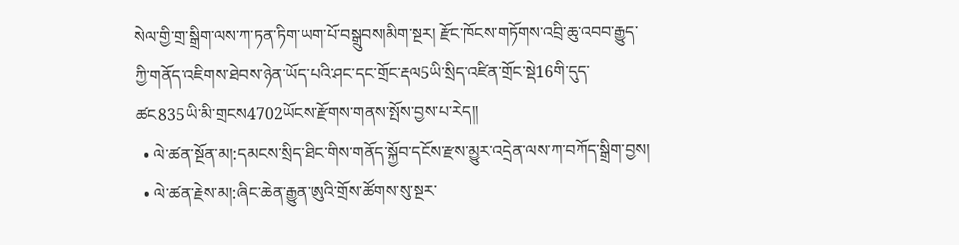སེལ་གྱི་གྲ་སྒྲིག་ལས་ཀ་ཏན་ཏིག་ཡག་པོ་བསྒྲུབས།མིག་སྔར། རྫོང་ཁོངས་གཏོགས་འབྲི་ཆུ་འབབ་རྒྱུད་ཀྱི་གནོད་འཇིགས་ཐེབས་ཉེན་ཡོད་པའི་ཤང་དང་གྲོང་རྡལ5ཡི་སྲིད་འཛིན་གྲོང་སྡེ16གི་དུད་ཚང835ཡི་མི་གྲངས4702ཡོངས་རྫོགས་གནས་སྤོས་བྱས་པ་རེད།།
  • ལེ་ཚན་སྔོན་མ།:དམངས་སྲིད་ཐིང་གིས་གནོད་སྐྱོབ་དངོས་རྫས་མྱུར་འདྲེན་ལས་ཀ་བཀོད་སྒྲིག་བྱས།
  • ལེ་ཚན་རྗེས་མ།:ཞིང་ཆེན་རྒྱུན་ཨུའི་གྲོས་ཚོགས་སུ་སྔར་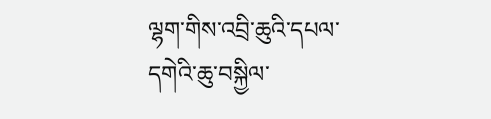ལྷག་གིས་འབྲི་ཆུའི་དཔལ་དགེའི་ཆུ་བསྐྱིལ་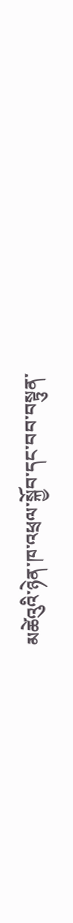མཚེའུའི་ཉེན་ཁ་འཕྲལ་སྐྱོབ་དང་བབ་བསྟུན་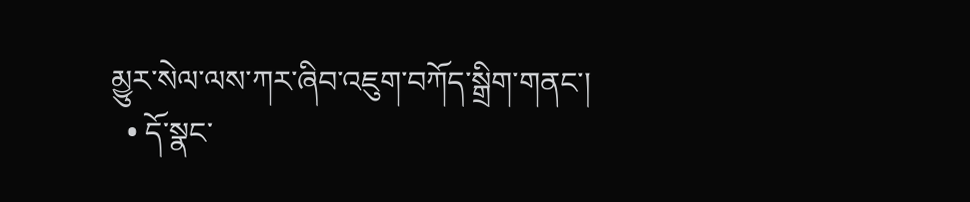མྱུར་སེལ་ལས་ཀར་ཞིབ་འཇུག་བཀོད་སྒྲིག་གནང་།
  • དོ་སྣང་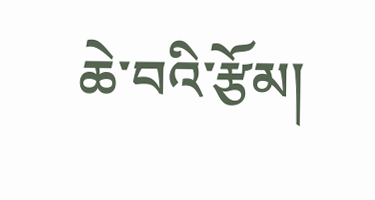ཆེ་བའི་རྩོམ།